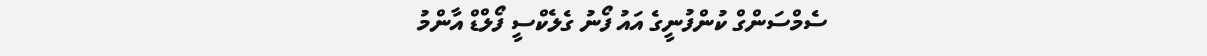ސެމްސަންގް ކުންފުނީގެ އައު ފޯނު ގެލެކްސީ ފޯލްޑް އާންމު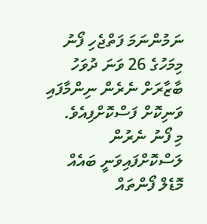ނަމުންނަމަ ފަތްޖެހި ފޯނު މިމަހުގެ 26 ވަނަ ދުވަހު ބާޒާރަށް ނެރެން ނިންމާފައި ވަނިކޮށް ފަސްކޮށްފިއެވެ.
މި ފޯނު ނެރުން ލަސްކޮށްފައިވަނީ ބައެއް މޮޑެލް ފޯންތައް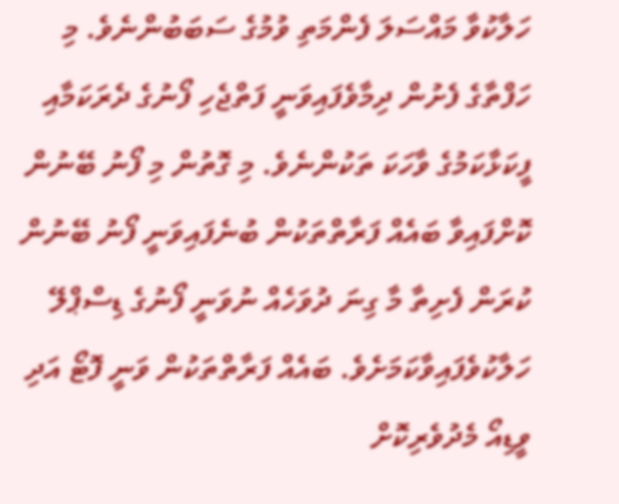ހަލާކުވާ މައްސަލަ ފެންމަތި ވުމުގެ ސަބަބުންނެވެ. މި ހަފްތާގެ ފެށުން ދިމާވެފައިވަނީ ފަތްޖެހި ފޯނުގެ ދެރަކަމާއި ފީކަޅާކަމުގެ ވާހަކަ ތަކުންނެވެ. މި ގޮތުން މި ފޯނު ބޭނުން ކޮށްފައިވާ ބައެއް ފަރާތްތަކުން ބުނެފައިވަނީ ފޯނު ބޭނުން ކުރަން ފެށިތާ މާ ގިނަ ދުވަހެއް ނުވަނީ ފޯނުގެ ޑިސްޕްލޭ ހަލާކުވެފައިވާކަމަށެވެ. ބައެއް ފަރާތްތަކުން ވަނީ ފޮޓޯ އަދި ވީޑިއޯ މެދުވެރިކޮށް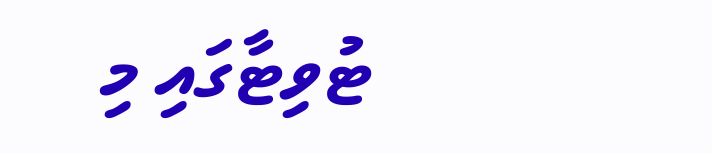ޓުވިޓާގައި މި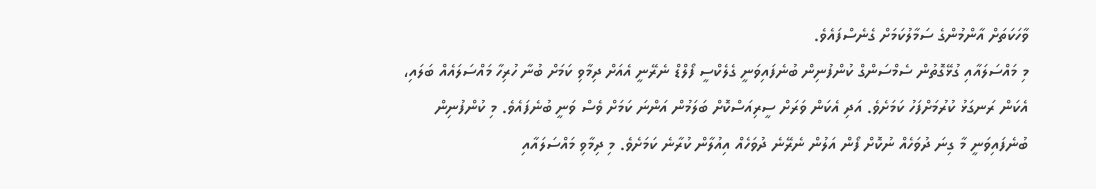ވާހަކަތަށް އާންމުންގެ ސަމާލުކަމަށް ގެނެސްފައެވެ.
މި މައްސަލައާއި ގުޅޭގޮތުން ސެމްސަންގް ކުންފުނިން ބުނެފައިވަނީ ގެލެކްސީ ފޯލްޑް ނެރޭނީ އެއަށް ދިމާވި ކަމަށް ބުނާ ހުރިހާ މައްސަލައެއް ބަލައި، އެކަން ރަނގަޅު ކުރުމަށްފަހު ކަމަށެވެ. އަދި އެކަން ވަރަށް ސީރިއަސްކޮށް ބަލަމުން އަންނަ ކަމަށް ވެސް ވަނީ ބުނެފައެވެ. މި ކުންފުނިން ބުނެފައިވަނީ މާ ގިނަ ދުވަހެއް ނުކޮށް ފޯން އަލުން ނެރޭނެ ދުވަހެއް އިއުލާން ކުރާނެ ކަމަށެވެ. މި ދިމާވި މައްސަލައާއި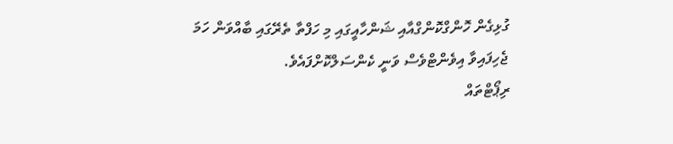ގުޅިގެން ހޮންގްކޮންގްއާއި ޝަންހާއީގައި މި ހަފްތާ ތެރޭގައި ބާއްވަން ހަމަ ޖެހިފައިވާ އިވެންޓްވެސް ވަނީ ކެންސަލްކޮށްފައެވެ.
ރިޕޯޓްތައް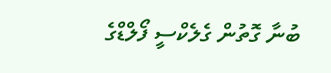ބުނާ ގޮތުން ގެލެކްސީ ފޯލްޑްގެ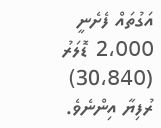އަގުތައް ފެށެނީ 2،000 ޑޮލަރު (30،840) ރުފިޔާ އިންނެވެ.